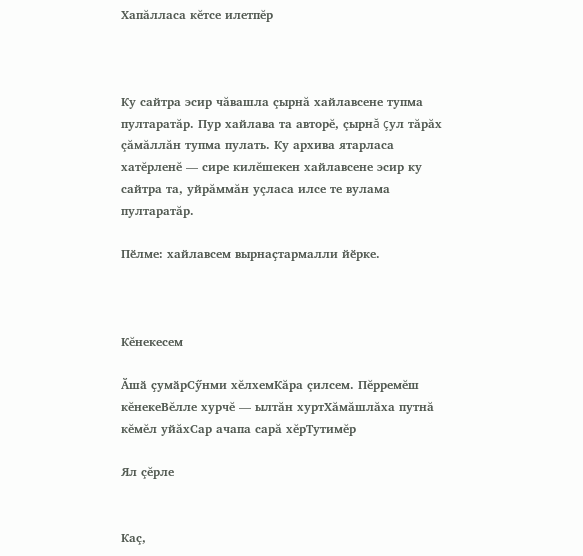Хапăлласа кĕтсе илетпĕр



Ку сайтра эсир чăвашла çырнă хайлавсене тупма пултаратăр. Пур хайлава та авторĕ, çырнă çул тăрăх çăмăллăн тупма пулать. Ку архива ятарласа хатĕрленĕ — сире килĕшекен хайлавсене эсир ку сайтра та, уйрăммăн уçласа илсе те вулама пултаратăр.

Пӗлме: хайлавсем вырнаҫтармалли йӗрке.



Кĕнекесем

Ӑшӑ ҫумӑрСӳнми хĕлхемКăра çилсем. Пĕрремĕш кĕнекеВĕлле хурчĕ — ылтăн хуртХăмăшлăха путнă кĕмĕл уйăхСар ачапа сарă хĕрТутимĕр

Ял çĕрле


Каç,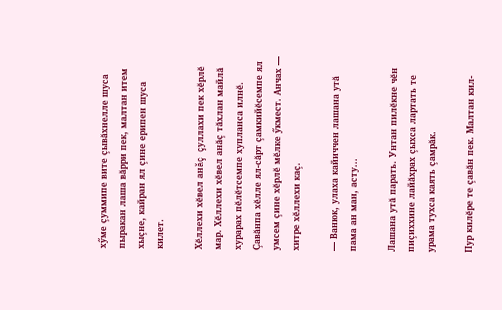хӳме çуммипе вите çывăхнелле шуса пыракан лаша вăрри пек, малтан итем хыçне, кайран ял çине ерипен шуса килет.

Хĕллехи хĕвел анăç çуллахи пек хĕрлĕ мар. Хĕллехи хĕвел анăç тăхлан майлă хурарах пĕлĕтсемпе хупланса илнĕ. Çавăнпа хĕлле ял-сăрт çамкийĕсемпе ял умсем çине хĕрлĕ мĕлке ӳкмест. Анчах — хитре хĕллехи каç.

— Ванюк, улаха кайиччен лашана утă пама ан ман, асту...

Лашана утă парать. Унтан пилĕкне чĕн пиçиххине лайăхрах çыхса лартать те урама тухса каять çамрăк.

Пур килĕре те çавăн пек. Малтан кил-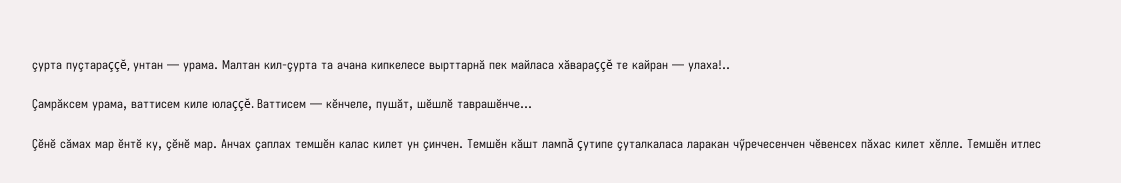çурта пуçтараççĕ, унтан — урама. Малтан кил-çурта та ачана кипкелесе вырттарнă пек майласа хăвараççĕ те кайран — улаха!..

Çамрăксем урама, ваттисем киле юлаççĕ. Ваттисем — кĕнчеле, пушăт, шĕшлĕ таврашĕнче...

Çĕнĕ сăмах мар ĕнтĕ ку, çĕнĕ мар. Анчах çаплах темшĕн калас килет ун çинчен. Темшĕн кăшт лампă çутипе çуталкаласа ларакан чӳречесенчен чĕвенсех пăхас килет хĕлле. Темшĕн итлес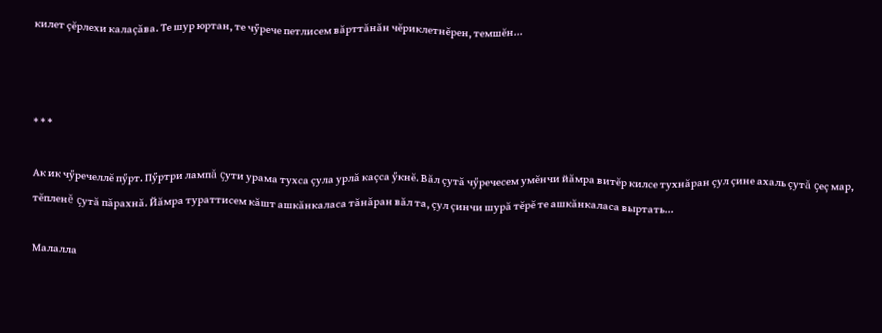килет çĕрлехи калаçăва. Те шур юртан, те чӳрече петлисем вăрттăнăн чĕриклетнĕрен, темшĕн...



* * *

Ак ик чӳречеллĕ пӳрт. Пӳртри лампă çути урама тухса çула урлă каçса ӳкнĕ. Вăл çутă чӳречесем умĕнчи йăмра витĕр килсе тухнăран çул çине ахаль çутă çеç мар, тĕпленĕ çутă пăрахнă. Йăмра тураттисем кăшт ашкăнкаласа тăнăран вăл та, çул çинчи шурă тĕрĕ те ашкăнкаласа выртать...

Малалла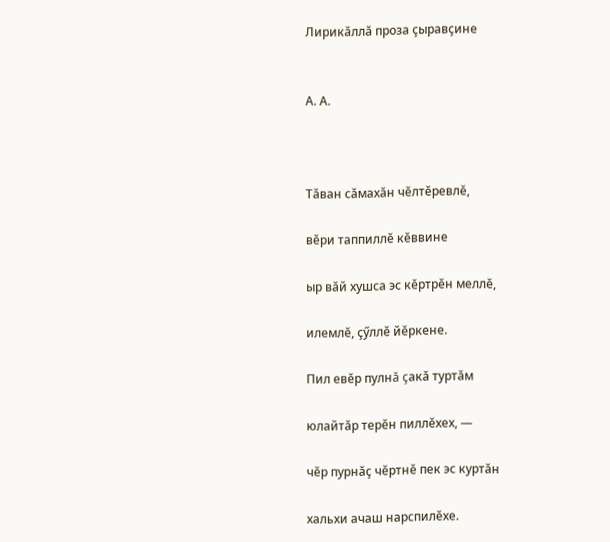Лирикăллă проза çыравçине


А. А.



Тăван сăмахăн чĕлтĕревлĕ,

вĕри таппиллĕ кĕввине

ыр вăй хушса эс кĕртрĕн меллĕ,

илемлĕ, çӳллĕ йĕркене.

Пил евĕр пулнă çакă туртăм

юлайтăр терĕн пиллĕхех, —

чĕр пурнăç чĕртнĕ пек эс куртăн

хальхи ачаш нарспилĕхе.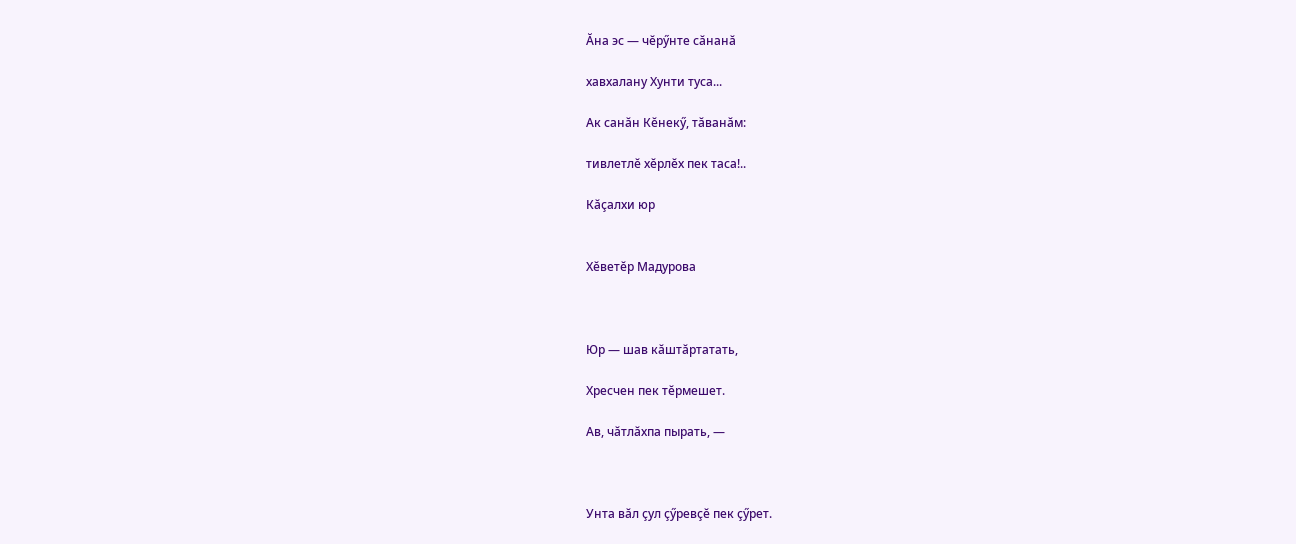Ăна эс — чĕрӳнте сăнанă

хавхалану Хунти туса...

Ак санăн Кĕнекӳ, тăванăм:

тивлетлĕ хĕрлĕх пек таса!..

Кăçалхи юр


Хĕветĕр Мадурова



Юр — шав кăштăртатать,

Хресчен пек тĕрмешет.

Ав, чăтлăхпа пырать, —



Унта вăл çул çӳревçĕ пек çӳрет.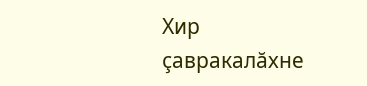Хир çавракалăхне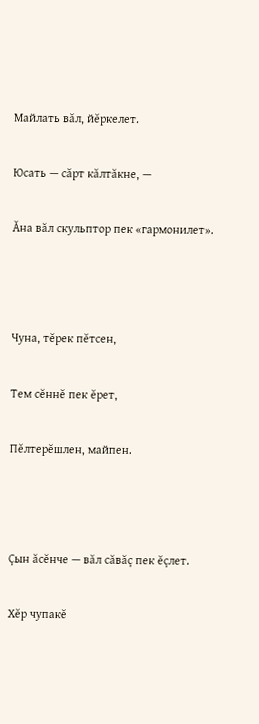Майлать вăл, йĕркелет.

Юсать — сăрт кăлтăкне, —

Ăна вăл скульптор пек «гармонилет».



Чуна, тĕрек пĕтсен,

Тем сĕннĕ пек ĕрет,

Пĕлтерĕшлен, майпен.



Çын ăсĕнче — вăл сăвăç пек ĕçлет.

Хĕр чупакĕ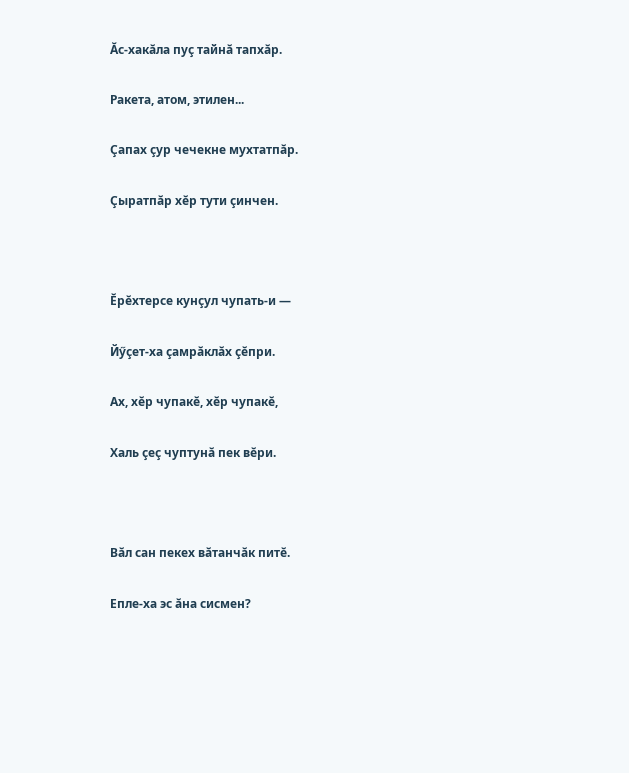Ăс-хакăла пуç тайнă тапхăр.

Ракета, атом, этилен...

Çапах çур чечекне мухтатпăр.

Çыратпăр хĕр тути çинчен.



Ĕрĕхтерсе кунçул чупать-и —

Йӳçет-ха çамрăклăх çĕпри.

Ах, хĕр чупакĕ, хĕр чупакĕ,

Халь çеç чуптунă пек вĕри.



Вăл сан пекех вăтанчăк питĕ.

Епле-ха эс ăна сисмен?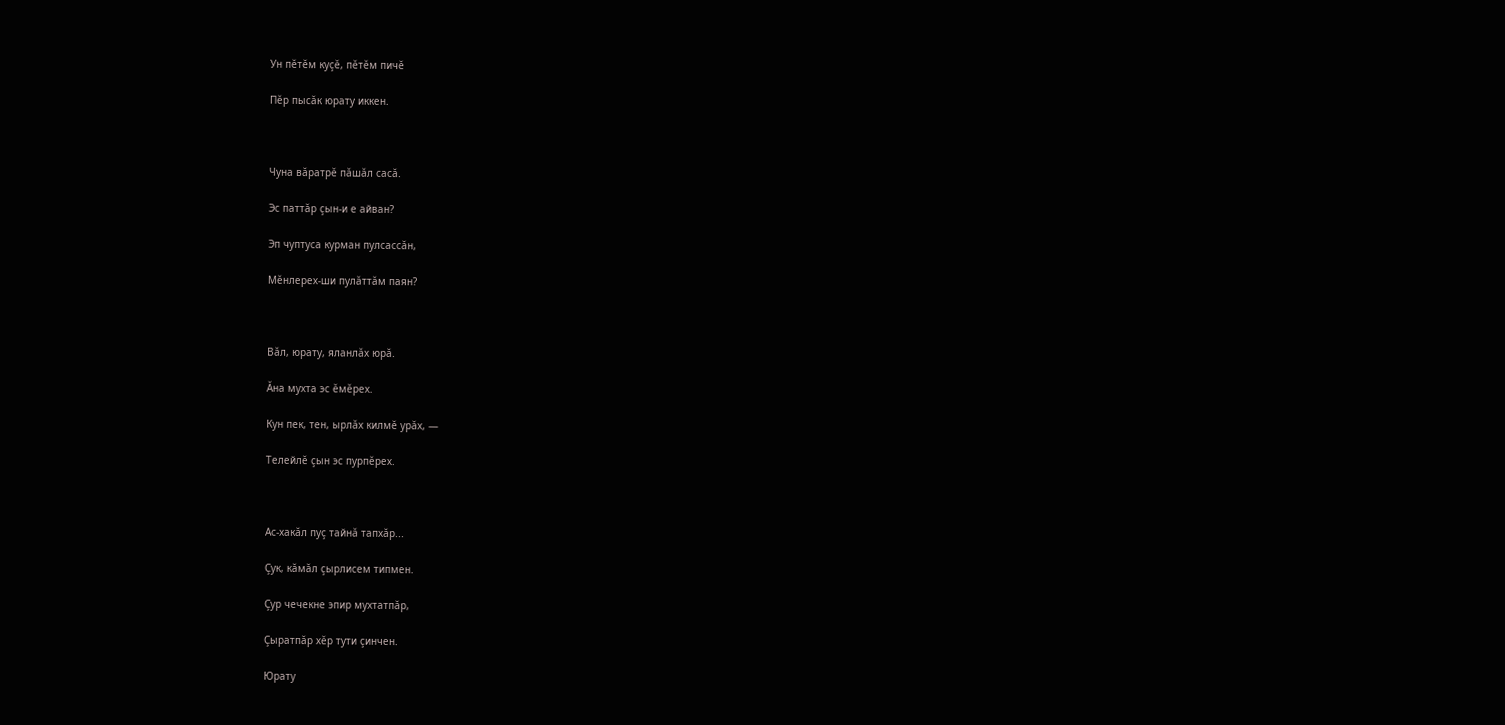Ун пĕтĕм куçĕ, пĕтĕм пичĕ

Пĕр пысăк юрату иккен.



Чуна вăратрĕ пăшăл сасă.

Эс паттăр çын-и е айван?

Эп чуптуса курман пулсассăн,

Мĕнлерех-ши пулăттăм паян?



Вăл, юрату, яланлăх юрă.

Ăна мухта эс ĕмĕрех.

Кун пек, тен, ырлăх килмĕ урăх, —

Телейлĕ çын эс пурпĕрех.



Ас-хакăл пуç тайнă тапхăр...

Çук, кăмăл çырлисем типмен.

Çур чечекне эпир мухтатпăр,

Çыратпăр хĕр тути çинчен.

Юрату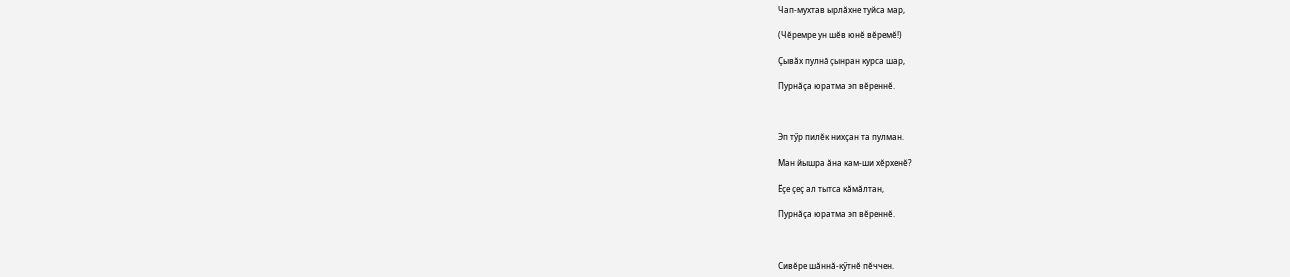Чап-мухтав ырлăхне туйса мар,

(Чĕремре ун шĕв юнĕ вĕремĕ!)

Çывăх пулнă çынран курса шар,

Пурнăçа юратма эп вĕреннĕ.



Эп тӳр пилĕк нихçан та пулман.

Ман йышра ăна кам-ши хĕрхенĕ?

Ĕçе çеç ал тытса кăмăлтан,

Пурнăçа юратма эп вĕреннĕ.



Сивĕре шăннă-кӳтнĕ пĕччен.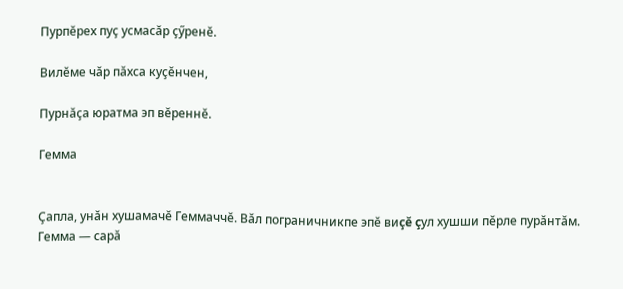Пурпĕрех пуç усмасăр çӳренĕ.

Вилĕме чăр пăхса куçĕнчен,

Пурнăçа юратма эп вĕреннĕ.

Гемма


Çапла, унăн хушамачĕ Геммаччĕ. Вăл пограничникпе эпĕ виçĕ çул хушши пĕрле пурăнтăм. Гемма — сарă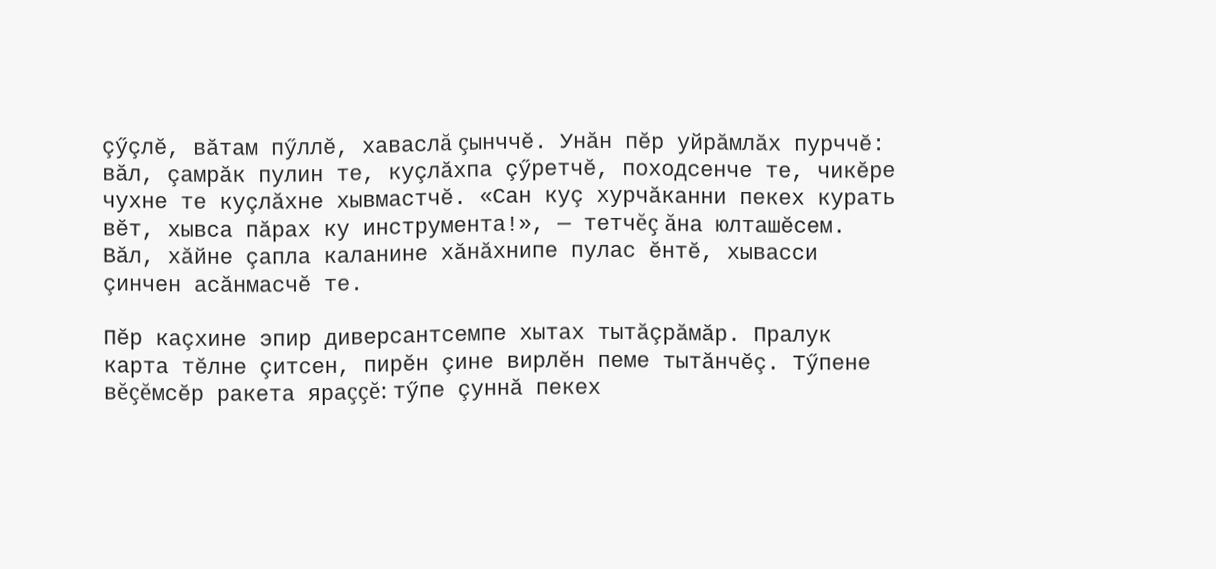çӳçлĕ, вăтам пӳллĕ, хаваслă çынччĕ. Унăн пĕр уйрăмлăх пурччĕ: вăл, çамрăк пулин те, куçлăхпа çӳретчĕ, походсенче те, чикĕре чухне те куçлăхне хывмастчĕ. «Сан куç хурчăканни пекех курать вĕт, хывса пăрах ку инструмента!», — тетчĕç ăна юлташĕсем. Вăл, хăйне çапла каланине хăнăхнипе пулас ĕнтĕ, хывасси çинчен асăнмасчĕ те.

Пĕр каçхине эпир диверсантсемпе хытах тытăçрăмăр. Пралук карта тĕлне çитсен, пирĕн çине вирлĕн пеме тытăнчĕç. Тӳпене вĕçĕмсĕр ракета яраççĕ: тӳпе çуннă пекех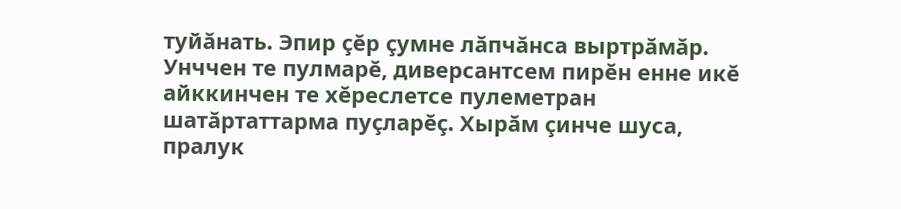туйăнать. Эпир çĕр çумне лăпчăнса выртрăмăр. Унччен те пулмарĕ, диверсантсем пирĕн енне икĕ айккинчен те хĕреслетсе пулеметран шатăртаттарма пуçларĕç. Хырăм çинче шуса, пралук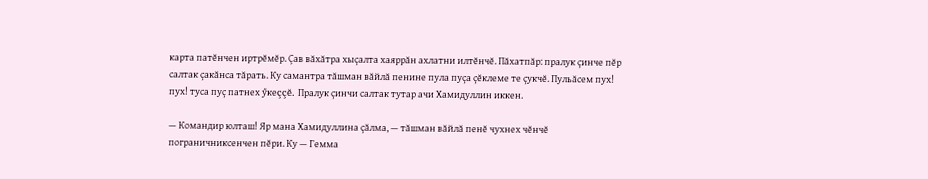карта патĕнчен иртрĕмĕр. Çав вăхăтра хыçалта хаяррăн ахлатни илтĕнчĕ. Пăхатпăр: пралук çинче пĕр салтак çакăнса тăрать. Ку самантра тăшман вăйлă пенине пула пуçа çĕклеме те çукчĕ. Пульăсем пух! пух! туса пуç патнех ӳкеççĕ. Пралук çинчи салтак тутар ачи Хамидуллин иккен.

— Командир юлташ! Яр мана Хамидуллина çăлма, — тăшман вăйлă пенĕ чухнех чĕнчĕ пограничниксенчен пĕри. Ку — Гемма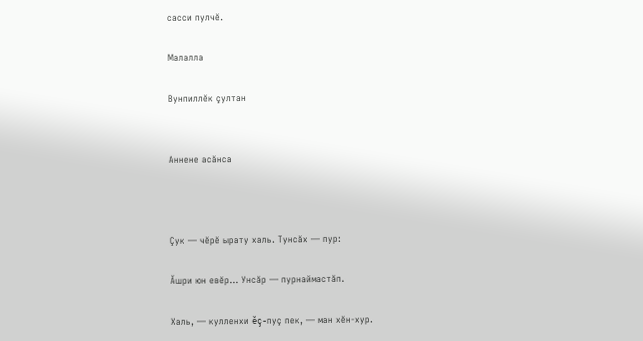сасси пулчĕ.

Малалла

Вунпиллĕк çултан


Аннене асăнса



Çук — чĕрĕ ырату халь. Тунсăх — пур:

Ăшри юн евĕр... Унсăр — пурнаймастăп.

Халь, — кулленхи ĕç-пуç пек, — ман хĕн-хур.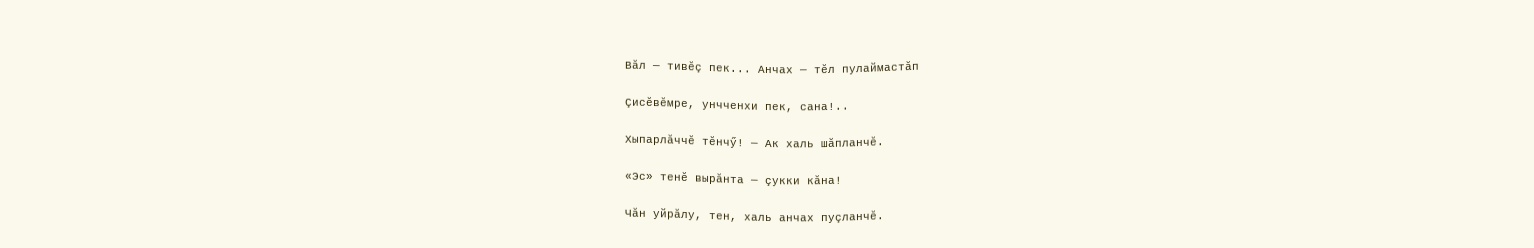Вăл — тивĕç пек... Анчах — тĕл пулаймастăп

Çисĕвĕмре, унчченхи пек, сана!..

Хыпарлăччĕ тĕнчӳ! — Ак халь шăпланчĕ.

«Эс» тенĕ вырăнта — çукки кăна!

Чăн уйрăлу, тен, халь анчах пуçланчĕ.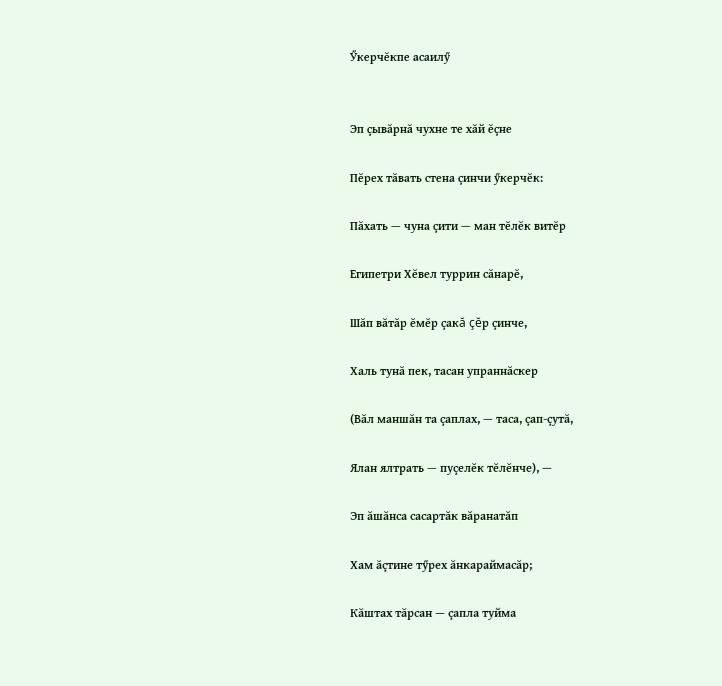Ӳкерчĕкпе асаилӳ


Эп çывăрнă чухне те хăй ĕçне

Пĕрех тăвать стена çинчи ӳкерчĕк:

Пăхать — чуна çити — ман тĕлĕк витĕр

Египетри Хĕвел туррин сăнарĕ,

Шăп вăтăр ĕмĕр çакă çĕр çинче,

Халь тунă пек, тасан упраннăскер

(Вăл маншăн та çаплах, — таса, çап-çутă,

Ялан ялтрать — пуçелĕк тĕлĕнче), —

Эп ăшăнса сасартăк вăранатăп

Хам ăçтине тӳрех ăнкараймасăр;

Кăштах тăрсан — çапла туйма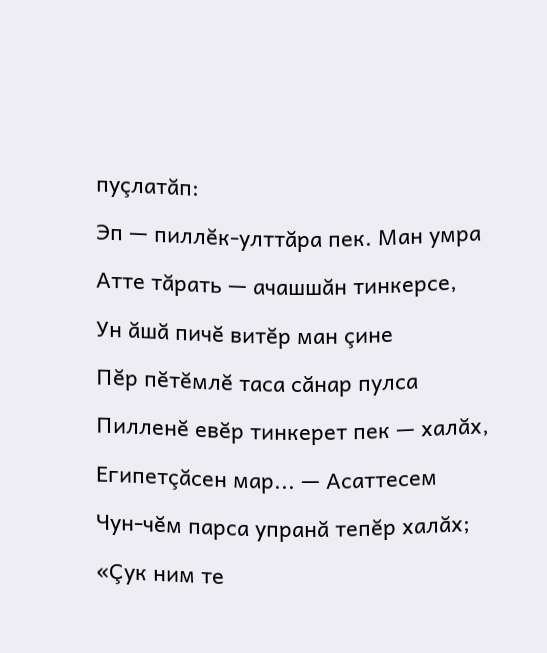пуçлатăп:

Эп — пиллĕк-улттăра пек. Ман умра

Атте тăрать — ачашшăн тинкерсе,

Ун ăшă пичĕ витĕр ман çине

Пĕр пĕтĕмлĕ таса сăнар пулса

Пилленĕ евĕр тинкерет пек — халăх,

Египетçăсен мар... — Асаттесем

Чун-чĕм парса упранă тепĕр халăх;

«Çук ним те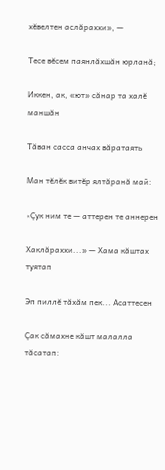хĕвелтен аслăраххи», —

Тесе вĕсем паянлăхшăн юрланă;

Иккен, ак, «ют» сăнар та халĕ маншăн

Тăван сасса анчах вăратаять

Ман тĕлĕк витĕр ялтăранă май:

«Çук ним те — аттерен те аннерен

Хаклăраххи...» — Хама кăштах туятап

Эп пиллĕ тăхăм пек... Асаттесен

Çак сăмахне кăшт малалла тăсатап: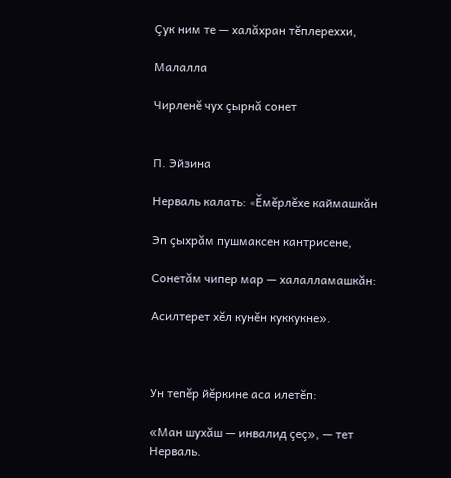Çук ним те — халăхран тĕплереххи,

Малалла

Чирленĕ чух çырнă сонет


П. Эйзина

Нерваль калать: «Ĕмĕрлĕхе каймашкăн

Эп çыхрăм пушмаксен кантрисене,

Сонетăм чипер мар — халалламашкăн:

Асилтерет хĕл кунĕн куккукне».



Ун тепĕр йĕркине аса илетĕп:

«Ман шухăш — инвалид çеç», — тет Нерваль.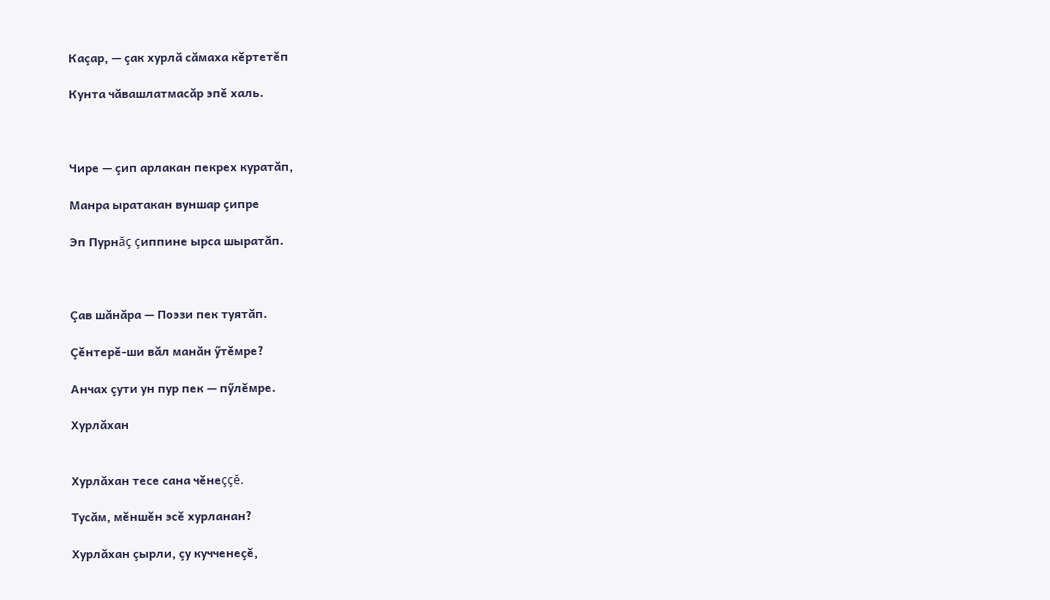Каçар, — çак хурлă сăмаха кĕртетĕп

Кунта чăвашлатмасăр эпĕ халь.



Чире — çип арлакан пекрех куратăп,

Манра ыратакан вуншар çипре

Эп Пурнăç çиппине ырса шыратăп.



Çав шăнăра — Поэзи пек туятăп.

Çĕнтерĕ-ши вăл манăн ӳтĕмре?

Анчах çути ун пур пек — пӳлĕмре.

Хурлăхан


Хурлăхан тесе сана чĕнеççĕ.

Тусăм, мĕншĕн эсĕ хурланан?

Хурлăхан çырли, çу кучченеçĕ,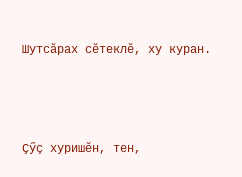Шутсăрах сĕтеклĕ, ху куран.



Çӳç хуришĕн, тен,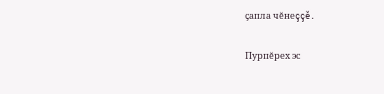çапла чĕнеççĕ.

Пурпĕрех эс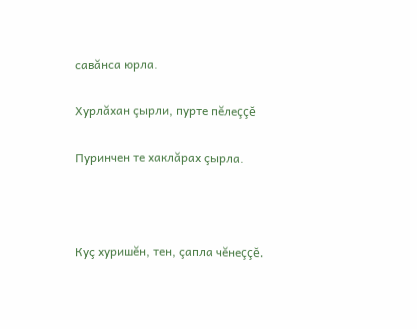савăнса юрла.

Хурлăхан çырли, пурте пĕлеççĕ

Пуринчен те хаклăрах çырла.



Куç хуришĕн, тен, çапла чĕнеççĕ.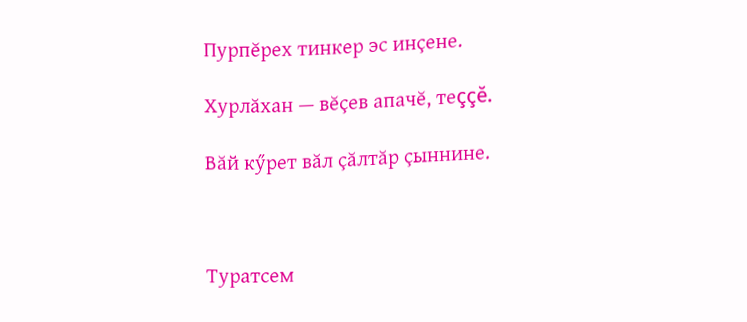Пурпĕрех тинкер эс инçене.

Хурлăхан — вĕçев апачĕ, теççĕ.

Вăй кӳрет вăл çăлтăр çыннине.



Туратсем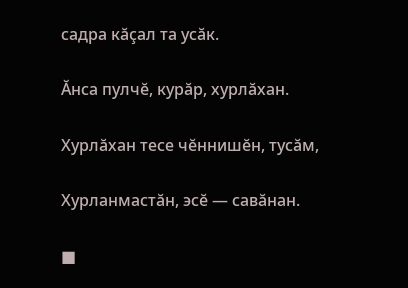садра кăçал та усăк.

Ăнса пулчĕ, курăр, хурлăхан.

Хурлăхан тесе чĕннишĕн, тусăм,

Хурланмастăн, эсĕ — савăнан.

■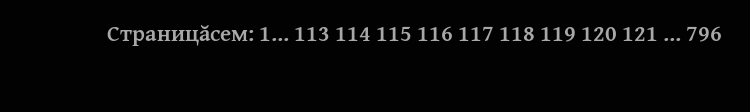Страницăсем: 1... 113 114 115 116 117 118 119 120 121 ... 796